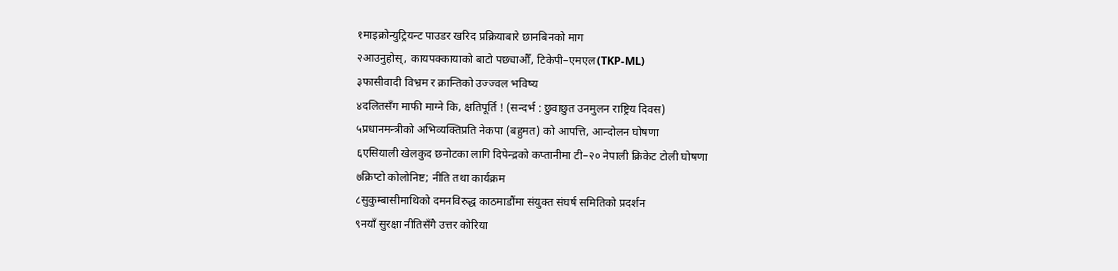१माइक्रोन्युट्रियन्ट पाउडर खरिद प्रक्रियाबारे छानबिनको माग
२आउनुहोस्, कायपक्कायाको बाटो पछ्याऔँ, टिकेपी–एमएल(TKP-ML)
३फासीवादी विभ्रम र क्रान्तिको उज्ज्वल भविष्य
४दलितसँग माफी माग्ने कि, क्षतिपूर्ति ! (सन्दर्भ : छुवाछुत उनमुलन राष्ट्रिय दिवस)
५प्रधानमन्त्रीको अभिव्यक्तिप्रति नेकपा (बहुमत) को आपत्ति, आन्दोलन घोषणा
६एसियाली खेलकुद छनोटका लागि दिपेन्द्रको कप्तानीमा टी–२० नेपाली क्रिकेट टोली घोषणा
७क्रिप्टो कोलोनिष्ट; नीति तथा कार्यक्रम
८सुकुम्बासीमाथिको दमनविरुद्ध काठमाडौंमा संयुक्त संघर्ष समितिको प्रदर्शन
९नयाँ सुरक्षा नीतिसँगै उत्तर कोरिया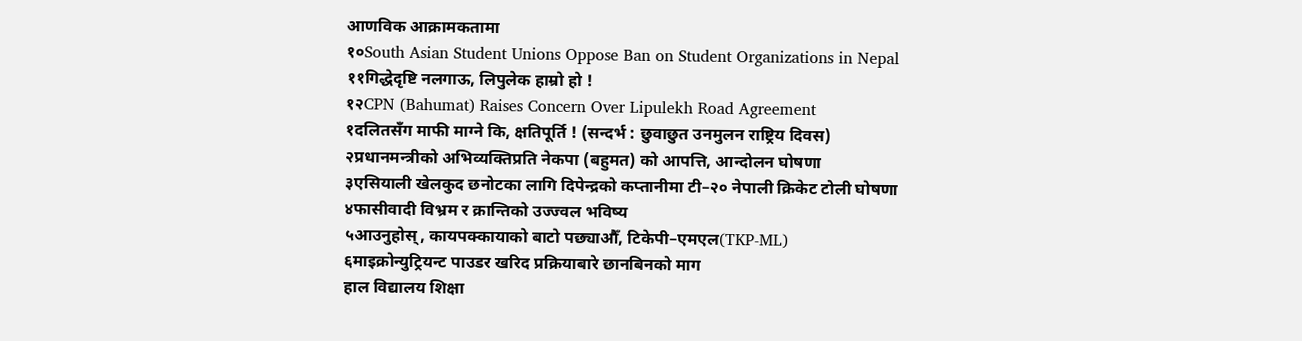आणविक आक्रामकतामा
१०South Asian Student Unions Oppose Ban on Student Organizations in Nepal
११गिद्धेदृष्टि नलगाऊ, लिपुलेक हाम्रो हो !
१२CPN (Bahumat) Raises Concern Over Lipulekh Road Agreement
१दलितसँग माफी माग्ने कि, क्षतिपूर्ति ! (सन्दर्भ : छुवाछुत उनमुलन राष्ट्रिय दिवस)
२प्रधानमन्त्रीको अभिव्यक्तिप्रति नेकपा (बहुमत) को आपत्ति, आन्दोलन घोषणा
३एसियाली खेलकुद छनोटका लागि दिपेन्द्रको कप्तानीमा टी–२० नेपाली क्रिकेट टोली घोषणा
४फासीवादी विभ्रम र क्रान्तिको उज्ज्वल भविष्य
५आउनुहोस्, कायपक्कायाको बाटो पछ्याऔँ, टिकेपी–एमएल(TKP-ML)
६माइक्रोन्युट्रियन्ट पाउडर खरिद प्रक्रियाबारे छानबिनको माग
हाल विद्यालय शिक्षा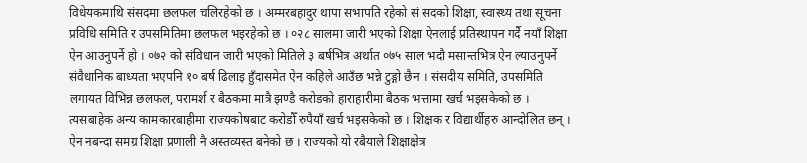विधेयकमाथि संसदमा छलफल चलिरहेको छ । अम्मरबहादुर थापा सभापति रहेको सं सदको शिक्षा, स्वास्थ्य तथा सूचना प्रविधि समिति र उपसमितिमा छलफल भइरहेको छ । ०२८ सालमा जारी भएको शिक्षा ऐनलाई प्रतिस्थापन गर्दै नयाँ शिक्षा ऐन आउनुपर्ने हो । ०७२ को संविधान जारी भएको मितिले ३ बर्षभित्र अर्थात ०७५ साल भदौ मसान्तभित्र ऐन ल्याउनुपर्ने संवैधानिक बाध्यता भएपनि १० बर्ष ढिलाइ हुँदासमेत ऐन कहिले आउँछ भन्ने टुङ्गो छैन । संसदीय समिति, उपसमिति लगायत विभिन्न छलफल, परामर्श र बैठकमा मात्रै झण्डै करोडको हाराहारीमा बैठक भत्तामा खर्च भइसकेको छ । त्यसबाहेक अन्य कामकारबाहीमा राज्यकोषबाट करोडौँ रुपैयाँ खर्च भइसकेको छ । शिक्षक र विद्यार्थीहरु आन्दोलित छन् । ऐन नबन्दा समग्र शिक्षा प्रणाली नै अस्तव्यस्त बनेको छ । राज्यको यो रबैयाले शिक्षाक्षेत्र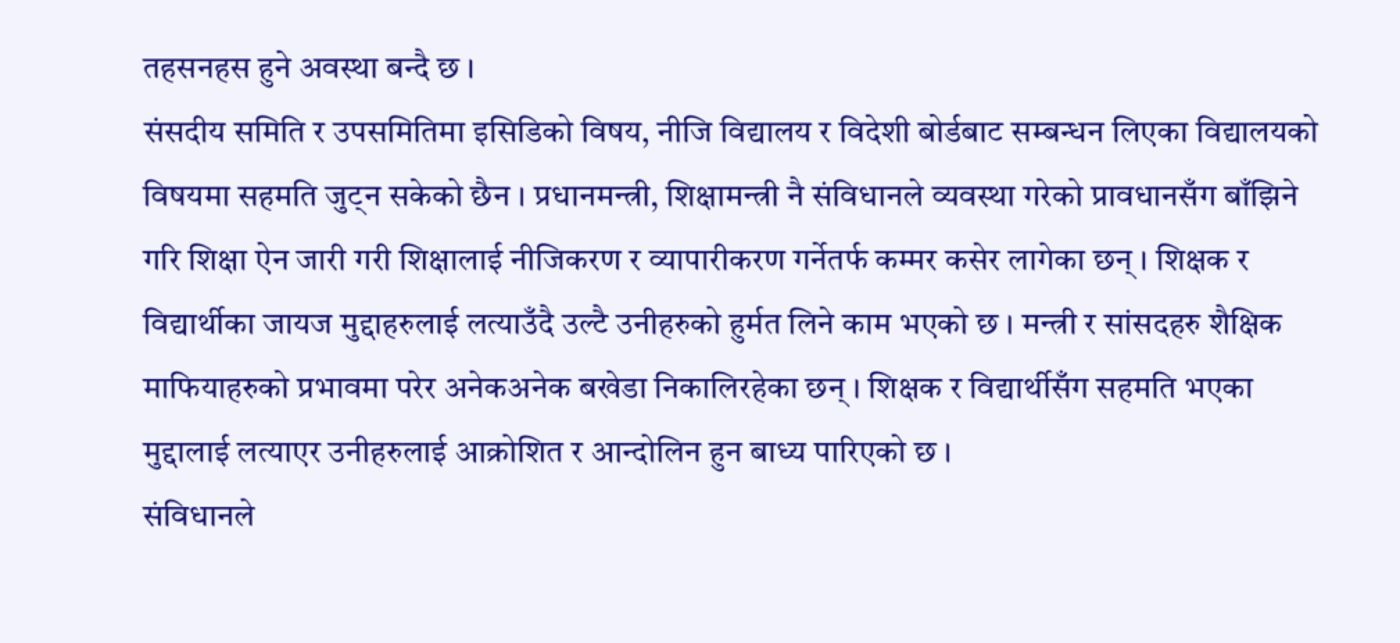तहसनहस हुने अवस्था बन्दै छ ।
संसदीय समिति र उपसमितिमा इसिडिको विषय, नीजि विद्यालय र विदेशी बोर्डबाट सम्बन्धन लिएका विद्यालयको विषयमा सहमति जुट्न सकेको छैन । प्रधानमन्त्री, शिक्षामन्त्री नै संविधानले व्यवस्था गरेको प्रावधानसँग बाँझिने गरि शिक्षा ऐन जारी गरी शिक्षालाई नीजिकरण र व्यापारीकरण गर्नेतर्फ कम्मर कसेर लागेका छन् । शिक्षक र विद्यार्थीका जायज मुद्दाहरुलाई लत्याउँदै उल्टै उनीहरुको हुर्मत लिने काम भएको छ । मन्त्री र सांसदहरु शैक्षिक माफियाहरुको प्रभावमा परेर अनेकअनेक बखेडा निकालिरहेका छन् । शिक्षक र विद्यार्थीसँग सहमति भएका मुद्दालाई लत्याएर उनीहरुलाई आक्रोशित र आन्दोलिन हुन बाध्य पारिएको छ ।
संविधानले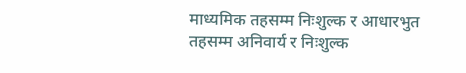माध्यमिक तहसम्म निःशुल्क र आधारभुत तहसम्म अनिवार्य र निःशुल्क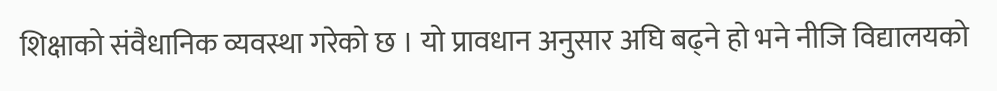शिक्षाको संवैधानिक व्यवस्था गरेको छ । यो प्रावधान अनुसार अघि बढ्ने हो भने नीजि विद्यालयको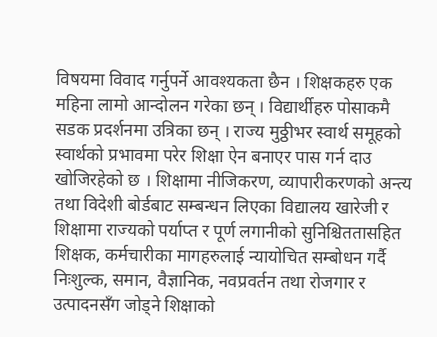विषयमा विवाद गर्नुपर्ने आवश्यकता छैन । शिक्षकहरु एक महिना लामो आन्दोलन गरेका छन् । विद्यार्थीहरु पोसाकमै सडक प्रदर्शनमा उत्रिका छन् । राज्य मुठ्ठीभर स्वार्थ समूहको स्वार्थको प्रभावमा परेर शिक्षा ऐन बनाएर पास गर्न दाउ खोजिरहेको छ । शिक्षामा नीजिकरण, व्यापारीकरणको अन्त्य तथा विदेशी बोर्डबाट सम्बन्धन लिएका विद्यालय खारेजी र शिक्षामा राज्यको पर्याप्त र पूर्ण लगानीको सुनिश्चिततासहित शिक्षक, कर्मचारीका मागहरुलाई न्यायोचित सम्बोधन गर्दै निःशुल्क, समान, वैज्ञानिक, नवप्रवर्तन तथा रोजगार र उत्पादनसँग जोड्ने शिक्षाको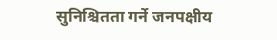सुनिश्चितता गर्ने जनपक्षीय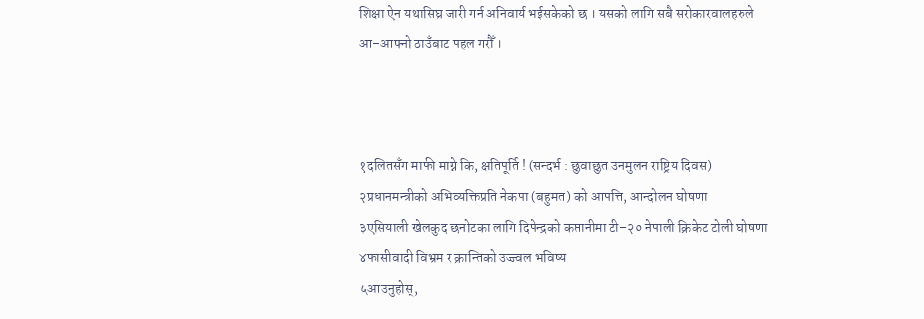शिक्षा ऐन यथासिघ्र जारी गर्न अनिवार्य भईसकेको छ । यसको लागि सबै सरोकारवालहरुले आ–आफ्नो ठाउँबाट पहल गरौँ ।



१दलितसँग माफी माग्ने कि, क्षतिपूर्ति ! (सन्दर्भ : छुवाछुत उनमुलन राष्ट्रिय दिवस)
२प्रधानमन्त्रीको अभिव्यक्तिप्रति नेकपा (बहुमत) को आपत्ति, आन्दोलन घोषणा
३एसियाली खेलकुद छनोटका लागि दिपेन्द्रको कप्तानीमा टी–२० नेपाली क्रिकेट टोली घोषणा
४फासीवादी विभ्रम र क्रान्तिको उज्ज्वल भविष्य
५आउनुहोस्,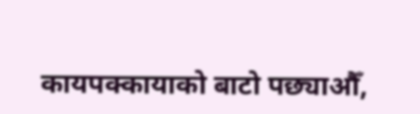कायपक्कायाको बाटो पछ्याऔँ,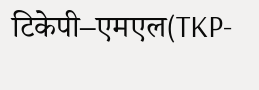टिकेपी–एमएल(TKP-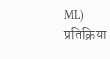ML)
प्रतिक्रिया